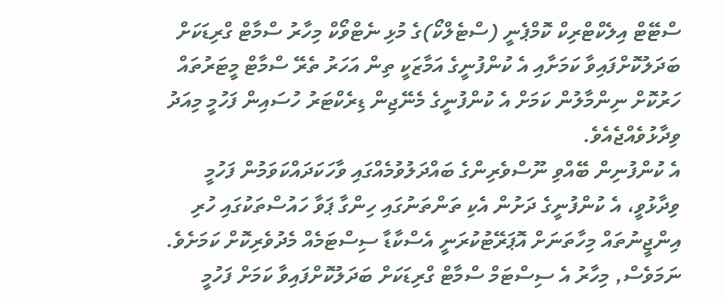ސްޓޭޓް އިލެކްޓްރިކް ކޮމްޕެނީ (ސްޓެލްކޯ)ގެ މުޅި ނެޓްވޯކް މިހާރު ސްމާޓް ގްރިޑަކަށް ބަދަލުކޮށްފައިވާ ކަމަށާއި އެ ކުންފުނީގެ އަމާޒަކީ ތިން އަހަރު ތެރޭ ސްމާޓް މީޓަރުތައް ހަރުކޮށް ނިންމާލުން ކަމަށް އެ ކުންފުނީގެ މެނޭޖިން ޑިރެކްޓަރު ހުސައިން ފަހުމީ މިއަދު ވިދާޅުވެއްޖެއެވެ.
އެ ކުންފުނިން ބޭއްވި ނޫސްވެރިންގެ ބައްދަލުވުމެއްގައި ވާހަކަދައްކަވަމުން ފަހުމީ ވިދާޅުވީ، އެ ކުންފުނީގެ ދަށުން އެކި ތަންތަނުގައި ހިންގާ ޕަވާ ހައުސްތަކުގައި ހުރި އިންޖީނުތައް މިހާތަނަށް އޮޕަރޭޓުކުރަނީ އެސްކާޑާ ސިސްޓަމެއް މެދުވެރިކޮށް ކަމަށެވެ.
ނަމަވެސް, މިހާރު އެ ސިސްޓަމް ސްމާޓް ގްރިޑަކަށް ބަދަލުކޮށްފައިވާ ކަމަށް ފަހުމީ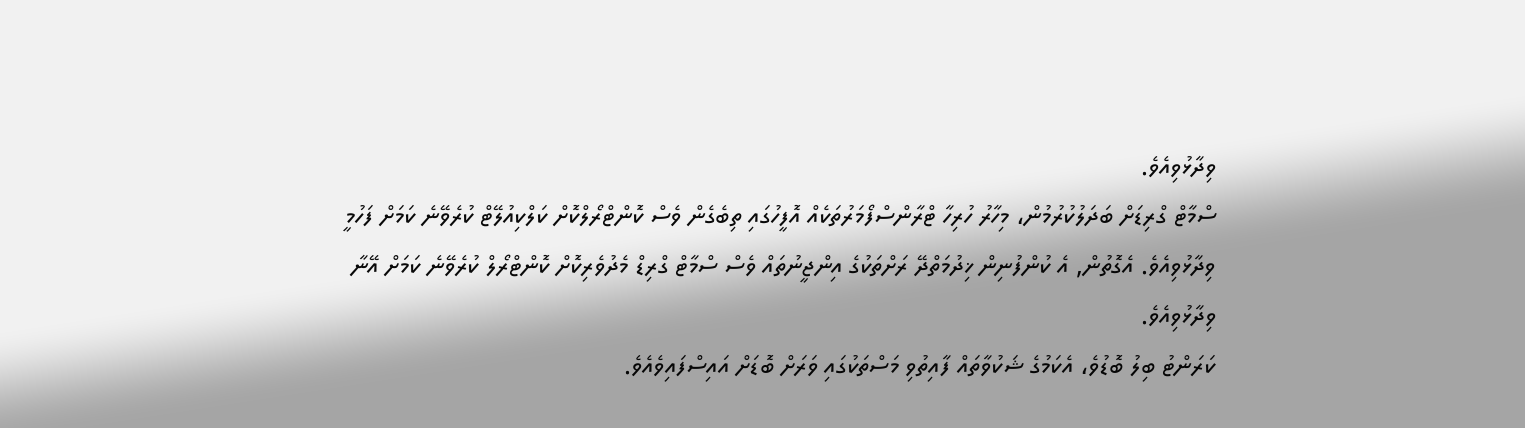ވިދާޅުވިއެވެ.
ސްމާޓް ގްރިޑަށް ބަދަލުކުރުމުން، މިހާރު ހުރިހާ ޓްރާންސްފޯމަރުތަކެއް އޮފީހުގައި ތިބެގެން ވެސް ކޮންޓްރޯލްކޮށް ކަލްކިއުލޭޓް ކުރެވޭނެ ކަމަށް ފަހުމީ ވިދާޅުވިއެވެ. އެގޮތުން, އެ ކުންފުނިން ޚިދުމަތްދޭ ރަށްތަކުގެ އިންޖީނުތައް ވެސް ސްމާޓް ގްރިޑް މެދުވެރިކޮށް ކޮންޓްރޯލް ކުރެވޭނެ ކަމަށް އޭނާ ވިދާޅުވިއެވެ.
ކަރަންޓު ބިލު ބޮޑުވެ، އެކަމުގެ ޝަކުވާތައް ފާއިތުވި މަސްތަކުގައި ވަރަށް ބޮޑަށް އައިސްފައިވެއެވެ.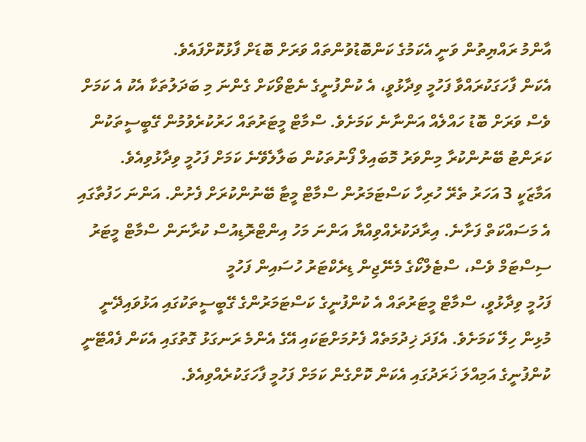އާންމު ރައްޔިތުން ވަނީ އެކަމުގެ ކަންބޮޑުވުންތައް ވަރަށް ބޮޑަށް ފާޅުކޮށްފައެވެ.
އެކަން ފާހަގަކުރައްވާ ފަހުމީ ވިދާޅުވީ، އެ ކުންފުނީގެ ނެޓްވޯކަށް ގެންނަ މި ބަދަލުތަކާ އެކު އެ ކަމަށް ވެސް ވަރަށް ބޮޑު ހައްލެއް އަންނާނެ ކަމަށެވެ. ސްމާޓް މީޓަރުތައް ހަރުކުރެވުމުން ގޭބީސީތަކުން ކަރަންޓު ބޭނުންކުރާ މިންވަރު މޮބައިލް ފޯނުތަކުން ބަލާލެވޭނެ ކަމަށް ފަހުމީ ވިދާޅުވިއެވެ.
އަމާޒަކީ 3 އަހަރު ތެރޭ ހުރިހާ ކަސްޓަމަރުން ސްމާޓް މީޓާ ބޭނުންކުރަށް ފެށުން. އަންނަ ހަފުތާގައި އެ މަސައްކަތް ފަށާނެ. އިރާދަކުރެއްވިއްޔާ އަންނަ މަހު އިންޓްރޮޑިއުސް ކުރާނަން ސްމާޓް މީޓަރު ސިސްޓަމް ވެސް، ސްޓެލްކޯގެ މެނޭޖިން ޑިރެކްޓަރު ހުސައިން ފަހުމީ
ފަހުމީ ވިދާޅުވީ، ސްމާޓް މީޓަރުތައް އެ ކުންފުނީގެ ކަސްޓަމަރުންގެ ގޭބީސީތަކުގައި އަޅުވައިދޭނީ މުޅިން ހިލޭ ކަމަށެވެ. އެފަދަ ޚިދުމަތެއް ފެށުމަށްޓަކައި އޭގެ އެންމެ ރަނގަޅު ގޮތުގައި އެކަން ފެއްޓޭނީ ކުންފުނީގެ އަމިއްލަ ޚަރަދުގައި އެކަން ކޮށްގެން ކަމަށް ފަހުމީ ފާހަގަކުރެއްވިއެވެ.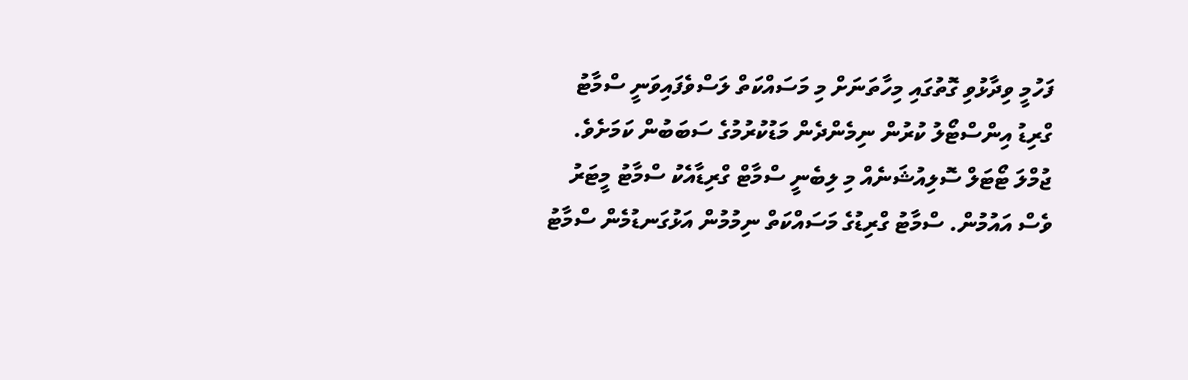ފަހުމީ ވިދާޅުވި ގޮތުގައި މިހާތަނަށް މި މަސައްކަތް ލަސްވެފައިވަނީ ސްމާޓު ގްރިޑު އިންސްޓޯލު ކުރުން ނިމެންދެން މަޑުކުރުމުގެ ސަބަބުން ކަމަށެވެ.
ޖުމްލަ ޓޯޓަލް ސޮލިއުޝަނެއް މި ލިބެނީ ސްމާޓް ގްރިޑާއެކު ސްމާޓު މީޓަރު ވެސް އައުމުން. ސްމާޓު ގްރިޑުގެ މަސައްކަތް ނިމުމުން އަޅުގަނޑުމެން ސްމާޓު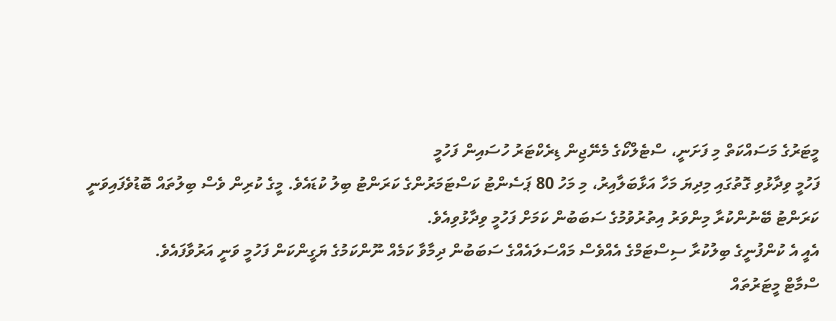މީޓަރުގެ މަސައްކަތް މި ފަށަނީ، ސްޓެލްކޯގެ މެނޭޖިން ޑިރެކްޓަރު ހުސައިން ފަހުމީ
ފަހުމީ ވިދާޅުވި ގޮތުގައި މިދިޔަ މަހާ އަޅާބަލާއިރު، މި މަހު 80 ޕަސެންޓު ކަސްޓަމަރުންގެ ކަރަންޓު ބިލު ކުޑައެވެ. މީގެ ކުރިން ވެސް ބިލުތައް ބޮޑުވެފައިވަނީ ކަރަންޓު ބޭނުންކުރާ މިންވަރު އިތުރުވުމުގެ ސަބަބުން ކަމަށް ފަހުމީ ވިދާޅުވިއެވެ.
އެއީ އެ ކުންފުނީގެ ބިލުކުރާ ސިސްޓަމްގެ އެއްވެސް މައްސަލައެއްގެ ސަބަބުން ދިމާވާ ކަމެއް ނޫންކަމުގެ ޔަގީންކަން ފަހުމީ ވަނީ އަރުވާފައެވެ.
ސްމާޓް މީޓަރުތައް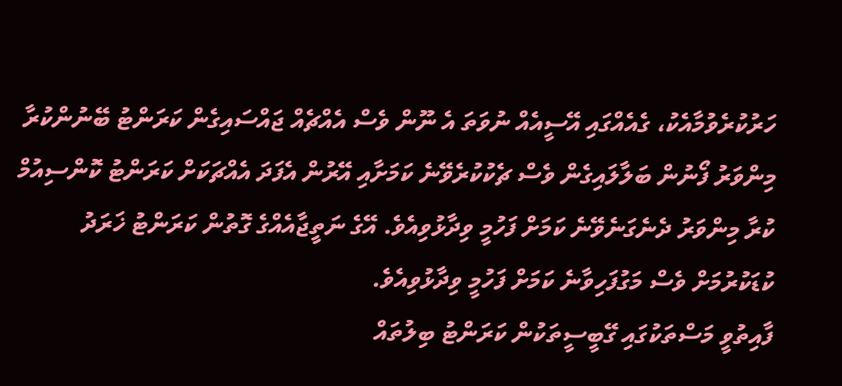ހަރުކުރެވުމާއެކު، ގެއެއްގައި އޭސީއެއް ނުވަތަ އެ ނޫން ވެސް އެއްޗެއް ޖައްސައިގެން ކަރަންޓު ބޭނުންކުރާ މިންވަރު ފޯނުން ބަލާލައިގެން ވެސް ޗެކުކުރެވޭނެ ކަމަށާއި އޭރުން އެފަދަ އެއްޗަކަށް ކަރަންޓު ކޮންސިއުމް ކުރާ މިންވަރު ދެނެގަނެވޭނެ ކަމަށް ފަހުމީ ވިދާޅުވިއެވެ. އޭގެ ނަތީޖާއެއްގެ ގޮތުން ކަރަންޓު ޚަރަދު ކުޑަކުރުމަށް ވެސް މަގުފަހިވާނެ ކަމަށް ފަހުމީ ވިދާޅުވިއެވެ.
ފާއިތުވީ މަސްތަކުގައި ގޭބީސީތަކުން ކަރަންޓު ބިލުތައް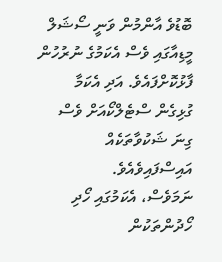ބޮޑުވެ އާންމުން ވަނީ ސޯޝަލް މީޑިއާގައި ވެސް އެކަމުގެ ނުރުހުން ފާޅުކޮށްފައެވެ. އަދި އެކަމާ ގުޅިގެން ސްޓެލްކޯއަށް ވެސް ގިނަ ޝަކުވާތަކެއް އައިސްފައިވެއެވެ.
ނަމަވެސް، އެކަމުގައި ހޯދި ހޯދުންތަކުން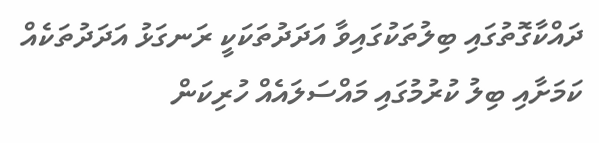ދައްކާގޮތުގައި ބިލުތަކުގައިވާ އަދަދުތަކަކީ ރަނގަޅު އަދަދުތަކެއް ކަމަށާއި ބިލު ކުރުމުގައި މައްސަލައެއް ހުރިކަން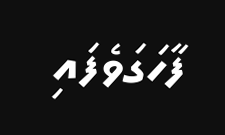ފާހަގަވެފައި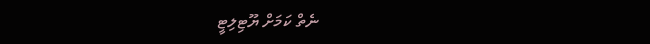ނެތް ކަމަށް ޔޫޓިލިޓީ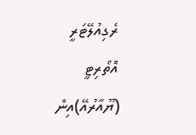ރެގިއުލޭޓަރީ އޮތޯރިޓީ (ޔޫއާރުއޭ)އިން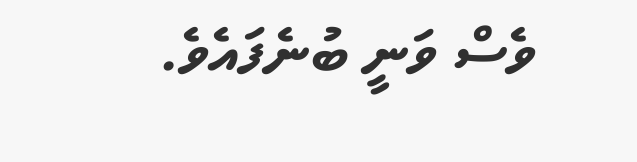ވެސް ވަނީ ބުނެފައެވެ.